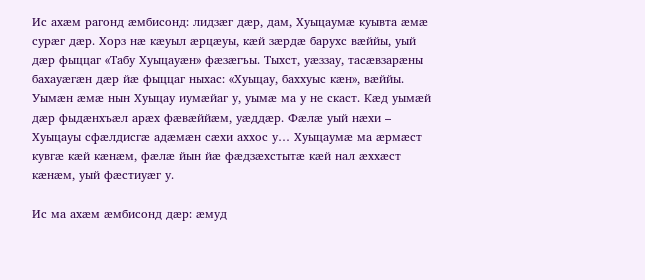Ис ахæм рагонд æмбисонд: лидзæг дæр, дам, Хуыцаумæ куывта æмæ сурæг дæр. Хорз нæ кæуыл æрцæуы, кæй зæрдæ барухс вæййы, уый дæр фыццаг «Табу Хуыцауæн» фæзæгъы. Тыхст, уæззау, тасæвзарæны бахауæгæн дæр йæ фыццаг ныхас: «Хуыцау, баххуыс кæн», вæййы. Уымæн æмæ нын Хуыцау иумæйаг у, уымæ ма у не скаст. Кæд уымæй дæр фыдæнхъæл арæх фæвæййæм, уæддæр. Фæлæ уый нæхи – Хуыцауы сфæлдисгæ адæмæн сæхи аххос у… Хуыцаумæ ма æрмæст кувгæ кæй кæнæм, фæлæ йын йæ фæдзæхстытæ кæй нал æххæст кæнæм, уый фæстиуæг у.

Ис ма ахæм æмбисонд дæр: æмуд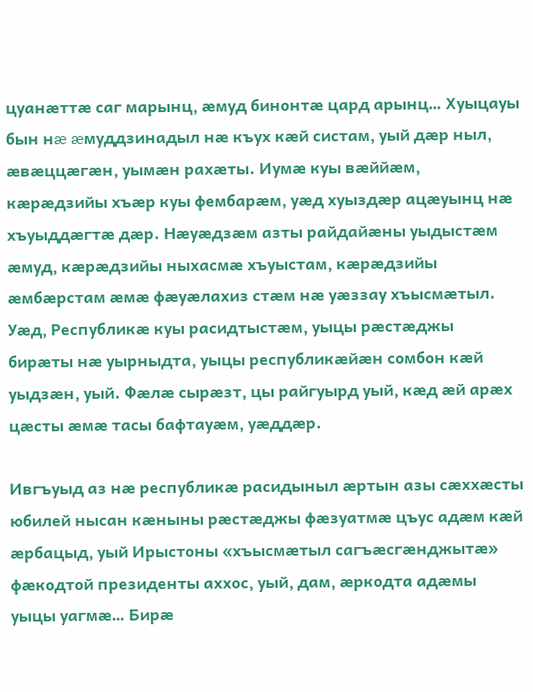цуанæттæ саг марынц, æмуд бинонтæ цард арынц… Хуыцауы бын нæ æмуддзинадыл нæ къух кæй систам, уый дæр ныл, æвæццæгæн, уымæн рахæты. Иумæ куы вæййæм, кæрæдзийы хъæр куы фембарæм, уæд хуыздæр ацæуынц нæ хъуыддæгтæ дæр. Нæуæдзæм азты райдайæны уыдыстæм æмуд, кæрæдзийы ныхасмæ хъуыстам, кæрæдзийы æмбæрстам æмæ фæуæлахиз стæм нæ уæззау хъысмæтыл. Уæд, Республикæ куы расидтыстæм, уыцы рæстæджы бирæты нæ уырныдта, уыцы республикæйæн сомбон кæй уыдзæн, уый. Фæлæ сырæзт, цы райгуырд уый, кæд æй арæх цæсты æмæ тасы бафтауæм, уæддæр.

Ивгъуыд аз нæ республикæ расидыныл æртын азы сæххæсты юбилей нысан кæныны рæстæджы фæзуатмæ цъус адæм кæй æрбацыд, уый Ирыстоны «хъысмæтыл сагъæсгæнджытæ» фæкодтой президенты аххос, уый, дам, æркодта адæмы уыцы уагмæ… Бирæ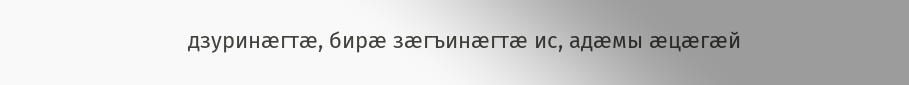дзуринæгтæ, бирæ зæгъинæгтæ ис, адæмы æцæгæй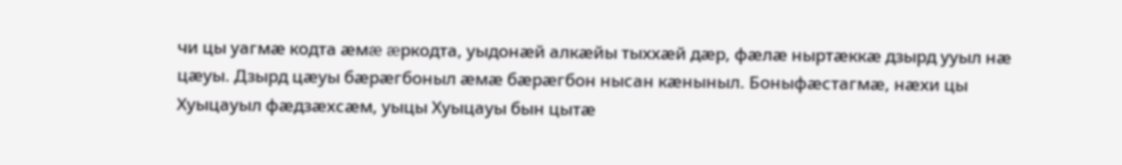чи цы уагмæ кодта æмæ æркодта, уыдонæй алкæйы тыххæй дæр, фæлæ ныртæккæ дзырд ууыл нæ цæуы. Дзырд цæуы бæрæгбоныл æмæ бæрæгбон нысан кæныныл. Боныфæстагмæ, нæхи цы Хуыцауыл фæдзæхсæм, уыцы Хуыцауы бын цытæ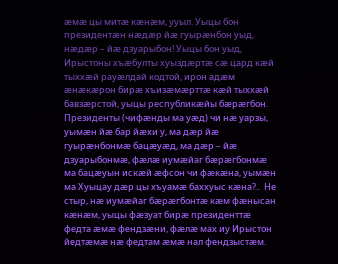æмæ цы митæ кæнæм, ууыл. Уыцы бон президентæн нæдæр йæ гуырæнбон уыд, нæдæр – йæ дзуарыбон! Уыцы бон уыд, Ирыстоны хъæбулты хуыздæртæ сæ цард кæй тыххæй рауæлдай кодтой, ирон адæм æнæкæрон бирæ хъизæмæрттæ кæй тыххæй бавзæрстой, уыцы республикæйы бæрæгбон. Президенты (чифæнды ма уæд) чи нæ уарзы, уымæн йæ бар йæхи у, ма дæр йæ гуырæнбонмæ бацæуæд, ма дæр – йæ дзуарыбонмæ, фæлæ иумæйаг бæрæгбонмæ ма бацæуын искæй æфсон чи фæкæна, уымæн ма Хуыцау дæр цы хъуамæ баххуыс кæна?..  Не стыр, нæ иумæйаг бæрæгбонтæ кæм фæнысан кæнæм, уыцы фæзуат бирæ президенттæ федта æмæ фендзæни, фæлæ мах иу Ирыстон йедтæмæ нæ федтам æмæ нал фендзыстæм.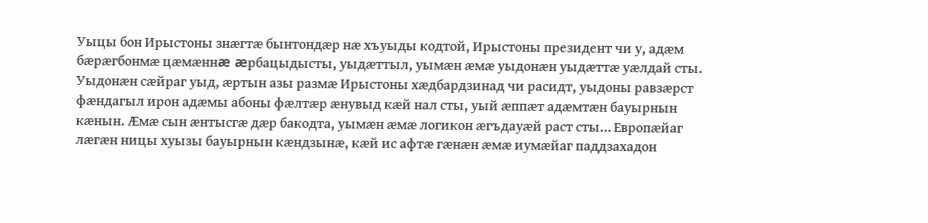Уыцы бон Ирыстоны знæгтæ бынтондæр нæ хъуыды кодтой, Ирыстоны президент чи у, адæм бæрæгбонмæ цæмæннæ æрбацыдысты, уыдæттыл, уымæн æмæ уыдонæн уыдæттæ уæлдай сты. Уыдонæн сæйраг уыд, æртын азы размæ Ирыстоны хæдбардзинад чи расидт, уыдоны равзæрст фæндагыл ирон адæмы абоны фæлтæр æнувыд кæй нал сты, уый æппæт адæмтæн бауырнын кæнын. Æмæ сын æнтысгæ дæр бакодта, уымæн æмæ логикон æгъдауæй раст сты… Европæйаг лæгæн ницы хуызы бауырнын кæндзынæ, кæй ис афтæ гæнæн æмæ иумæйаг паддзахадон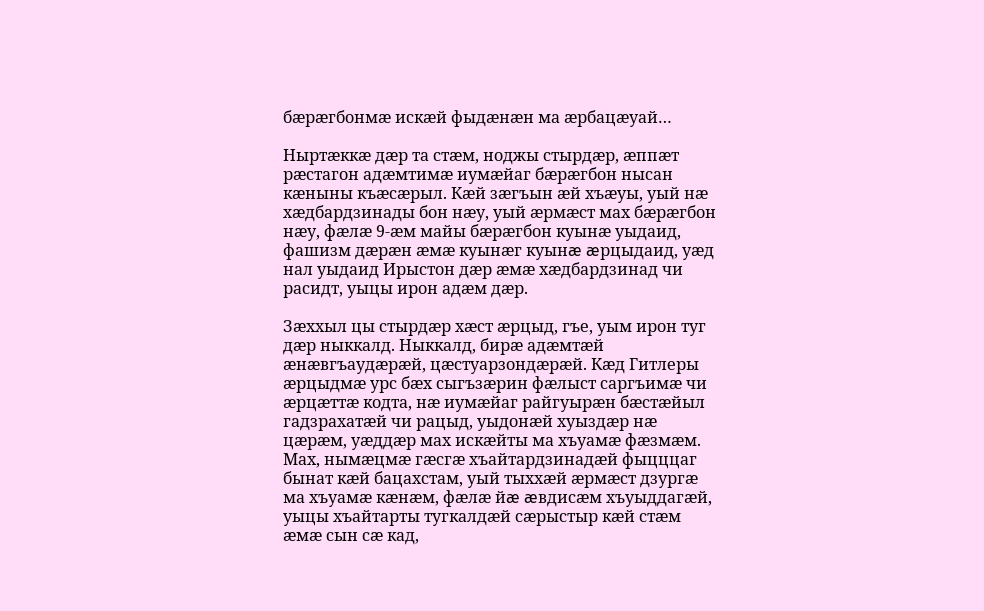бæрæгбонмæ искæй фыдæнæн ма æрбацæуай…

Ныртæккæ дæр та стæм, ноджы стырдæр, æппæт рæстагон адæмтимæ иумæйаг бæрæгбон нысан кæныны къæсæрыл. Кæй зæгъын æй хъæуы, уый нæ хæдбардзинады бон нæу, уый æрмæст мах бæрæгбон нæу, фæлæ 9-æм майы бæрæгбон куынæ уыдаид, фашизм дæрæн æмæ куынæг куынæ æрцыдаид, уæд нал уыдаид Ирыстон дæр æмæ хæдбардзинад чи расидт, уыцы ирон адæм дæр.

Зæххыл цы стырдæр хæст æрцыд, гъе, уым ирон туг дæр ныккалд. Ныккалд, бирæ адæмтæй æнæвгъаудæрæй, цæстуарзондæрæй. Кæд Гитлеры æрцыдмæ урс бæх сыгъзæрин фæлыст саргъимæ чи æрцæттæ кодта, нæ иумæйаг райгуырæн бæстæйыл гадзрахатæй чи рацыд, уыдонæй хуыздæр нæ цæрæм, уæддæр мах искæйты ма хъуамæ фæзмæм. Мах, нымæцмæ гæсгæ хъайтардзинадæй фыцццаг бынат кæй бацахстам, уый тыххæй æрмæст дзургæ ма хъуамæ кæнæм, фæлæ йæ æвдисæм хъуыддагæй, уыцы хъайтарты тугкалдæй сæрыстыр кæй стæм æмæ сын сæ кад,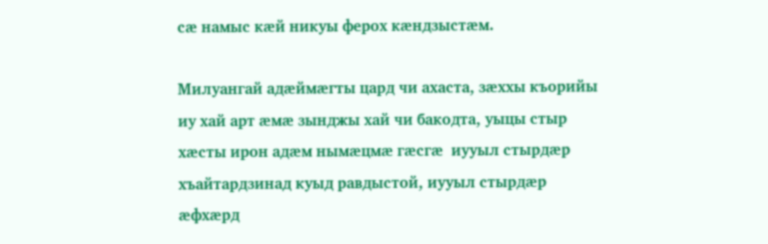сæ намыс кæй никуы ферох кæндзыстæм.

Милуангай адæймæгты цард чи ахаста, зæххы къорийы иу хай арт æмæ зынджы хай чи бакодта, уыцы стыр хæсты ирон адæм нымæцмæ гæсгæ  иууыл стырдæр хъайтардзинад куыд равдыстой, иууыл стырдæр æфхæрд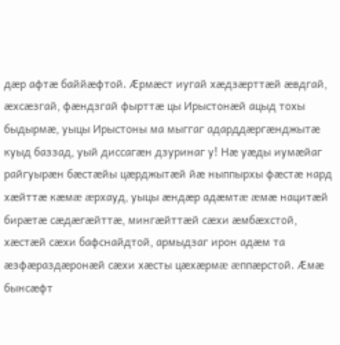дæр афтæ баййæфтой. Æрмæст иугай хæдзæрттæй æвдгай, æхсæзгай, фæндзгай фырттæ цы Ирыстонæй ацыд тохы быдырмæ, уыцы Ирыстоны ма мыггаг адарддæргæнджытæ куыд баззад, уый диссагæн дзуринаг у! Нæ уæды иумæйаг райгуырæн бæстæйы цæрджытæй йæ ныппырхы фæстæ нард хæйттæ кæмæ æрхауд, уыцы æндæр адæмтæ æмæ нацитæй бирæтæ сæдæгæйттæ, мингæйттæй сæхи æмбæхстой, хæстæй сæхи бафснайдтой, армыдзаг ирон адæм та æзфæраздæронæй сæхи хæсты цæхæрмæ æппæрстой. Æмæ бынсæфт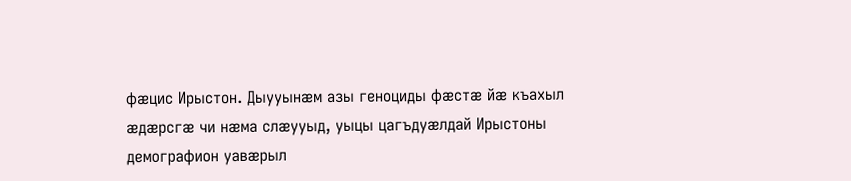фæцис Ирыстон. Дыууынæм азы геноциды фæстæ йæ къахыл æдæрсгæ чи нæма слæууыд, уыцы цагъдуæлдай Ирыстоны демографион уавæрыл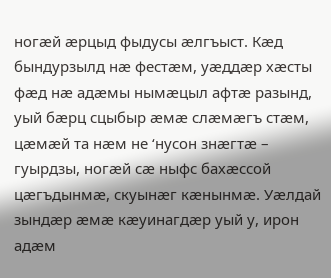ногæй æрцыд фыдусы æлгъыст. Кæд бындурзылд нæ фестæм, уæддæр хæсты фæд нæ адæмы нымæцыл афтæ разынд, уый бæрц сцыбыр æмæ слæмæгъ стæм, цæмæй та нæм не ‘нусон знæгтæ – гуырдзы, ногæй сæ ныфс бахæссой цæгъдынмæ, скуынæг кæнынмæ. Уæлдай зындæр æмæ кæуинагдæр уый у, ирон адæм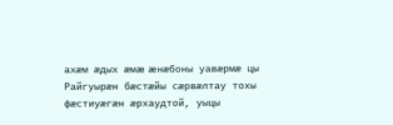ахæм æдых æмæ æнæбоны уавæрмæ цы Райгуырæн бæстæйы сæрвæлтау тохы фæстиуæгæн æрхаудтой, уыцы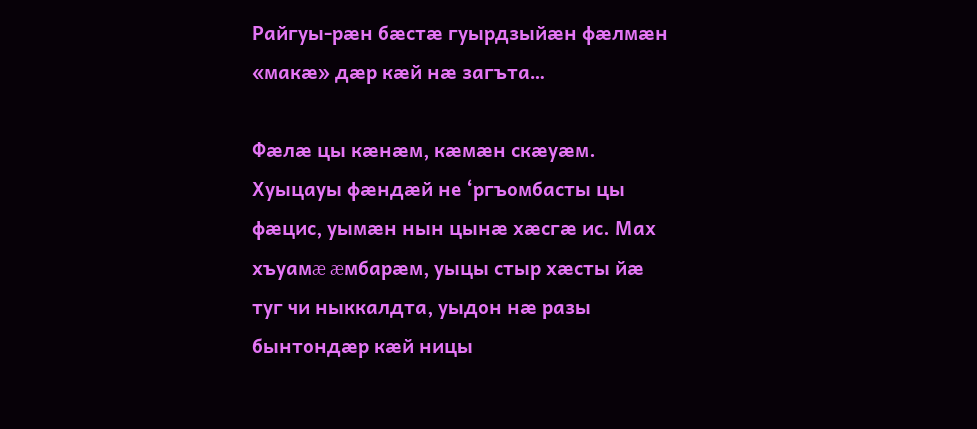Райгуы-рæн бæстæ гуырдзыйæн фæлмæн «макæ» дæр кæй нæ загъта…

Фæлæ цы кæнæм, кæмæн скæуæм. Хуыцауы фæндæй не ‘ргъомбасты цы фæцис, уымæн нын цынæ хæсгæ ис. Мах хъуамæ æмбарæм, уыцы стыр хæсты йæ туг чи ныккалдта, уыдон нæ разы бынтондæр кæй ницы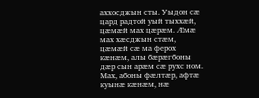аххосджын сты. Уыдон сæ цард радтой уый тыххæй, цæмæй мах цæрæм. Æмæ мах хæсджын стæм, цæмæй сæ ма ферох кæнæм, алы бæрæгбоны дæр сын арæм сæ рухс ном. Мах, абоны фæлтæр, афтæ куынæ кæнæм, нæ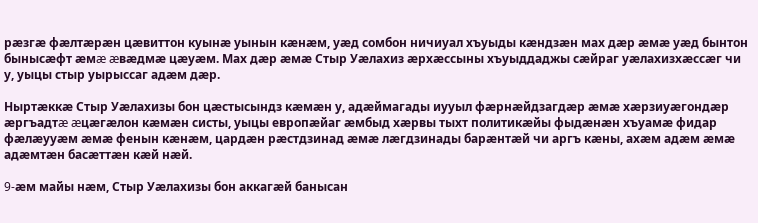рæзгæ фæлтæрæн цæвиттон куынæ уынын кæнæм, уæд сомбон ничиуал хъуыды кæндзæн мах дæр æмæ уæд бынтон бынысæфт æмæ æвæдмæ цæуæм. Мах дæр æмæ Стыр Уæлахиз æрхæссыны хъуыддаджы сæйраг уæлахизхæссæг чи у, уыцы стыр уырыссаг адæм дæр.

Ныртæккæ Стыр Уæлахизы бон цæстысындз кæмæн у, адæймагады иууыл фæрнæйдзагдæр æмæ хæрзиуæгондæр æргъадтæ æцæгæлон кæмæн систы, уыцы европæйаг æмбыд хæрвы тыхт политикæйы фыдæнæн хъуамæ фидар фæлæууæм æмæ фенын кæнæм, цардæн рæстдзинад æмæ лæгдзинады барæнтæй чи аргъ кæны, ахæм адæм æмæ адæмтæн басæттæн кæй нæй.

9-æм майы нæм, Стыр Уæлахизы бон аккагæй банысан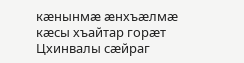кæнынмæ æнхъæлмæ кæсы хъайтар горæт Цхинвалы сæйраг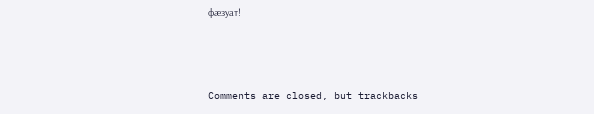фæзуат!



Comments are closed, but trackbacks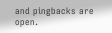and pingbacks are open.